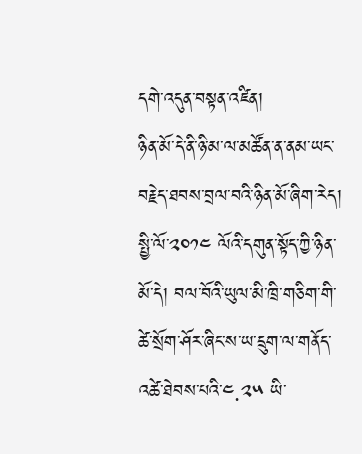དགེ་འདུན་བསྟན་འཛིན།
ཉིན་མོ་དེ་ནི་ཉི་མ་ལ་མཚོན་ན་ནམ་ཡང་བརྗེད་ཐབས་བྲལ་བའི་ཉིན་མོ་ཞིག་རེད། སྤྱི་ལོ་༢༠༡༤ ལོའི་དགུན་སྟོད་ཀྱི་ཉིན་མོ་དེ། བལ་བོའི་ཡུལ་མི་ཁྲི་གཅིག་གི་ཚེ་སྲོག་ཤོར་ཞིང་ས་ཡ་དྲུག་ལ་གནོད་འཚེ་ཐེབས་པའི་༤.༢༥ ཡི་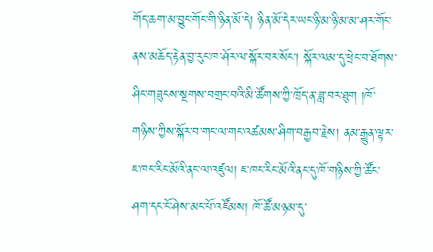གོད་ཆག་མ་བྱུང་གོང་གི་ཉིན་མོ་དེ། ཉིན་མོ་དེར་ཡང་ཉི་མ་ཉི་མ་མ་ཤར་གོང་ནས་མཆོད་རྟེན་བྱ་རུང་ཁ་ཤོར་ལ་སྐོར་བར་སོང་། སྐོར་ལམ་དུ་ཕྲེང་བ་ཐོགས་ཤིང་གཟུངས་སྔགས་བགྲང་བའི་མི་ཚོགས་ཀྱི་ཁྲོད་ན་ཟླ་བར་ཐུག །ཁོ་གཉིས་ཀྱིས་སྐོར་བ་གང་ལ་གང་འཚམས་ཤིག་བརྒྱབ་རྗེས། ནམ་རྒྱུན་ལྟར་ཇ་ཁང་རིང་མོའི་ནང་ལ་འཛུལ། ཇ་ཁང་རིང་མོའི་ནང་དུ་ཁོ་གཉིས་ཀྱི་ཚོང་ཤག་དང་ངོ་ཤེས་མང་པོ་འཛོམས། ཁོ་ཚོ་མཉམ་དུ་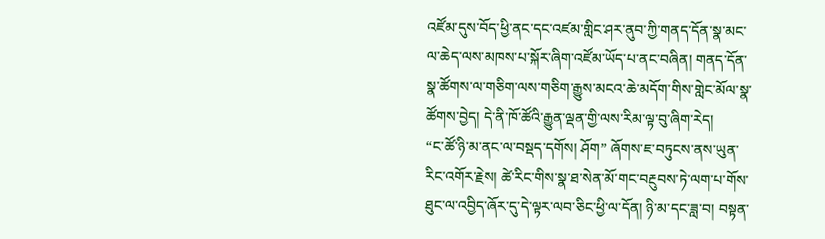འཛོམ་དུས་བོད་ཕྱི་ནང་དང་འཛམ་གླིང་ཤར་ནུབ་ཀྱི་གནད་དོན་སྣ་མང་ལ་ཆེད་ལས་མཁས་པ་སྐོར་ཞིག་འཛོམ་ཡོད་པ་ནང་བཞིན། གནད་དོན་སྣ་ཚོགས་ལ་གཅིག་ལས་གཅིག་རྒྱུས་མངའ་ཆེ་མདོག་གིས་གླེང་མོལ་སྣ་ཚོགས་བྱེད། དེ་ནི་ཁོ་ཚོའི་རྒྱུན་ལྡན་གྱི་ལས་རིམ་ལྟ་བུ་ཞིག་རེད།
“ང་ཚོ་ཉི་མ་ནང་ལ་བསྡད་དགོས། ཤོག” ཞོགས་ཇ་བཏུངས་ནས་ཡུན་རིང་འགོར་རྗེས། ཚེ་རིང་གིས་སྣ་ཐ་སེན་མོ་གང་བརྔུབས་ཏེ་ལག་པ་གོས་ཐུང་ལ་འབྱིད་ཞོར་དུ་དེ་ལྟར་ལབ་ཅིང་ཕྱི་ལ་དོན། ཉི་མ་དང་ཟླ་བ། བསྟན་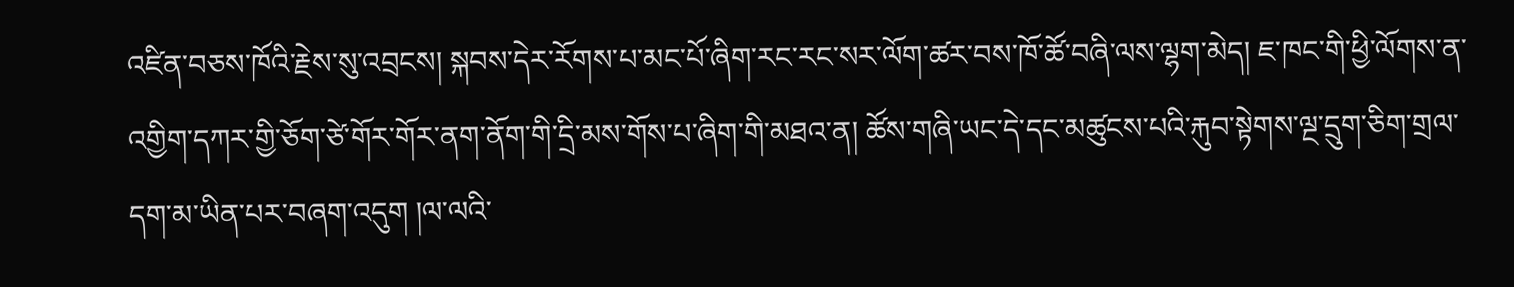འཛིན་བཅས་ཁོའི་རྗེས་སུ་འབྲངས། སྐབས་དེར་རོགས་པ་མང་པོ་ཞིག་རང་རང་སར་ལོག་ཚར་བས་ཁོ་ཚོ་བཞི་ལས་ལྷག་མེད། ཇ་ཁང་གི་ཕྱི་ལོགས་ན་འགྱིག་དཀར་གྱི་ཅོག་ཙེ་གོར་གོར་ནག་ནོག་གི་དྲི་མས་གོས་པ་ཞིག་གི་མཐའ་ན། ཚོས་གཞི་ཡང་དེ་དང་མཚུངས་པའི་རྐུབ་སྟེགས་ལྔ་དྲུག་ཅིག་གྲལ་དག་མ་ཡིན་པར་བཞག་འདུག །ལ་ལའི་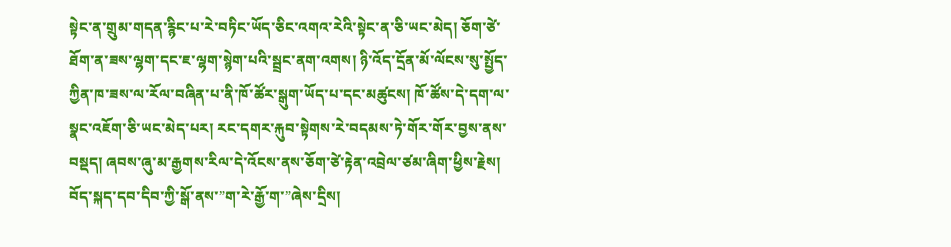སྟེང་ན་གྲུམ་གདན་རྙིང་པ་རེ་བཏིང་ཡོད་ཅིང་འགའ་རེའི་སྟེང་ན་ཅི་ཡང་མེད། ཅོག་ཙེ་ཐོག་ན་ཟས་ལྷག་དང་ཇ་ལྷག་སྙེག་པའི་སྦྲང་ནག་འགས། ཉི་འོད་དྲོན་མོ་ལོངས་སུ་སྤྱོད་ཀྱིན་ཁ་ཟས་ལ་རོལ་བཞིན་པ་ནི་ཁོ་ཚོར་སྒུག་ཡོད་པ་དང་མཚུངས། ཁོ་ཚོས་དེ་དག་ལ་སྣང་འཇོག་ཅི་ཡང་མེད་པར། རང་དགར་རྐུབ་སྟེགས་རེ་བདམས་ཏེ་གོར་གོར་བྱས་ནས་བསྡད། ཞབས་ཞུ་མ་རྒྱགས་རིལ་དེ་འོངས་ནས་ཅོག་ཙེ་རྟེན་འབྲེལ་ཙམ་ཞིག་ཕྱིས་རྗེས། བོད་སྐད་དབ་དིབ་ཀྱི་སྒོ་ནས་”ག་རེ་རྒྱོ་ག་”ཞེས་དྲིས།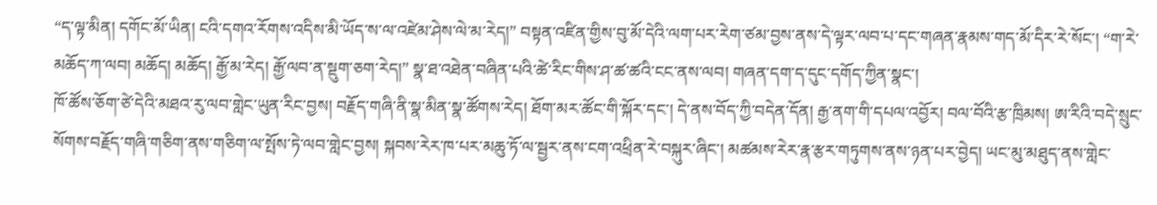“ད་ལྟ་མིན། དགོང་མོ་ཡིན། ངའི་དགའ་རོགས་འདིས་མི་ཡོད་ས་ལ་འཛེམ་ཤེས་ལེ་མ་རེད།” བསྟན་འཛིན་གྱིས་བུ་མོ་དེའི་ལག་པར་རེག་ཙམ་བྱས་ནས་དེ་ལྟར་ལབ་པ་དང་གཞན་རྣམས་གད་མོ་དིར་རེ་སོང་། “ག་རེ་མཆོད་ཀ་ལབ། མཆོད། མཆོད། རྒྱོ་མ་རེད། རྒྱོ་ལབ་ན་སྡུག་ཅག་རེད།” སྣ་ཐ་འཐེན་བཞིན་པའི་ཚེ་རིང་གིས་ཤ་ཚ་ཚའི་ངང་ནས་ལབ། གཞན་དག་ད་དུང་དགོད་ཀྱིན་སྣང་།
ཁོ་ཚོས་ཅོག་ཙེ་དེའི་མཐའ་རུ་ལབ་གླེང་ཡུན་རིང་བྱས། བརྗོད་གཞི་ནི་སྣ་མིན་སྣ་ཚོགས་རེད། ཐོག་མར་ཚོང་གི་སྐོར་དང་། དེ་ནས་བོད་ཀྱི་བདེན་དོན། རྒྱ་ནག་གི་དཔལ་འབྱོར། བལ་བོའི་རྩ་ཁྲིམས། ཨ་རིའི་བདེ་སྲུང་སོགས་བརྗོད་གཞི་གཅིག་ནས་གཅིག་ལ་སྤོས་ཏེ་ལབ་གླེང་བྱས། སྐབས་རེར་ཁ་པར་མཆུ་ཏོ་ལ་སྦྱར་ནས་ངག་འཕྲིན་རེ་བསྐུར་ཞིང་། མཚམས་རེར་རྣ་རྩར་གཏུགས་ནས་ཉན་པར་བྱེད། ཡང་མུ་མཐུད་ནས་གླེང་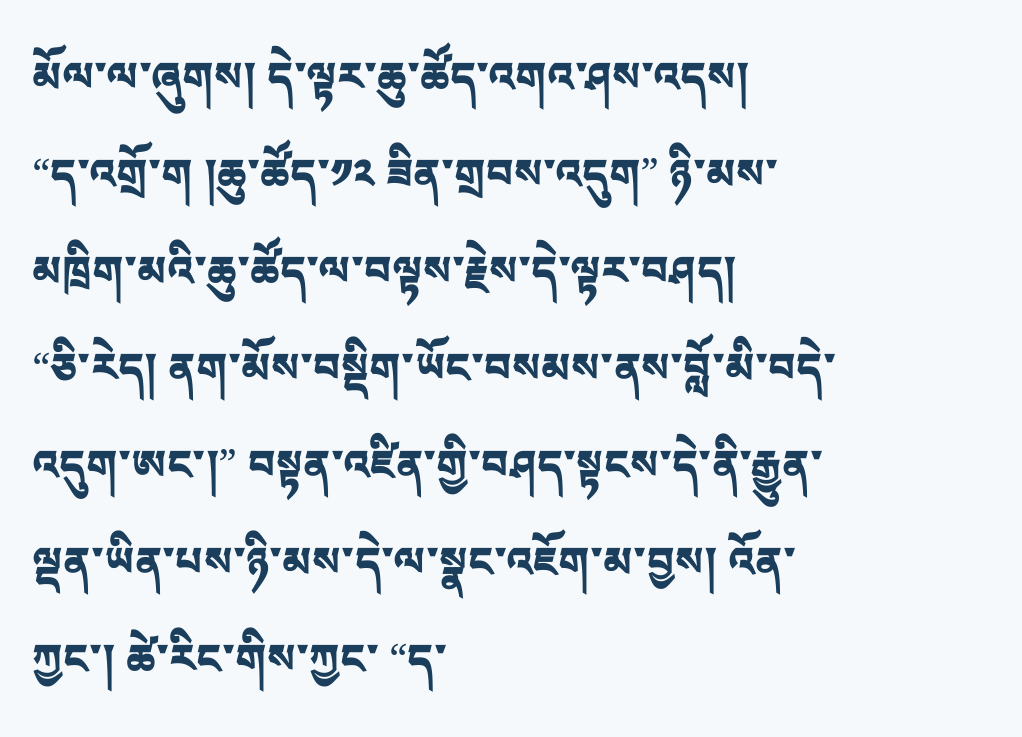མོལ་ལ་ཞུགས། དེ་ལྟར་ཆུ་ཚོད་འགའ་ཤས་འདས།
“ད་འགྲོ་ག །ཆུ་ཚོད་༡༢ ཟིན་གྲབས་འདུག” ཉི་མས་མཁྲིག་མའི་ཆུ་ཚོད་ལ་བལྟས་རྗེས་དེ་ལྟར་བཤད།
“ཅི་རེད། ནག་མོས་བསྡིག་ཡོང་བསམས་ནས་བློ་མི་བདེ་འདུག་ཨང་།” བསྟན་འཛིན་གྱི་བཤད་སྟངས་དེ་ནི་རྒྱུན་ལྡན་ཡིན་པས་ཉི་མས་དེ་ལ་སྣང་འཇོག་མ་བྱས། འོན་ཀྱང་། ཚེ་རིང་གིས་ཀྱང་ “ད་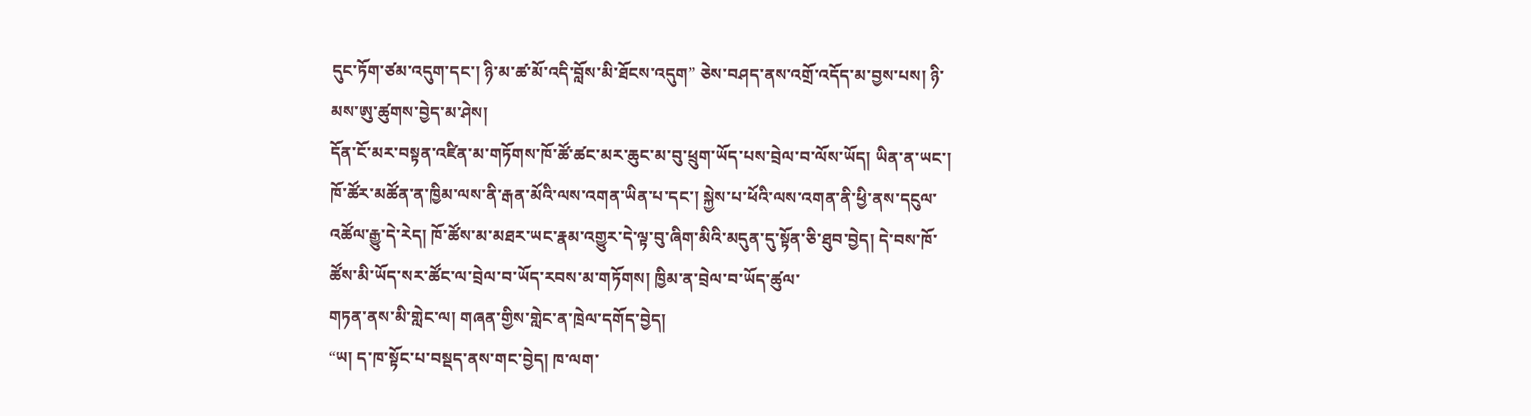དུང་ཏོག་ཙམ་འདུག་དང་། ཉི་མ་ཚ་མོ་འདི་བློས་མི་ཐོངས་འདུག” ཅེས་བཤད་ནས་འགྲོ་འདོད་མ་བྱས་པས། ཉི་མས་ཨུ་ཚུགས་བྱེད་མ་ཤེས།
དོན་ངོ་མར་བསྟན་འཛིན་མ་གཏོགས་ཁོ་ཚོ་ཚང་མར་ཆུང་མ་བུ་ཕྲུག་ཡོད་པས་བྲེལ་བ་ལོས་ཡོད། ཡིན་ན་ཡང་། ཁོ་ཚོར་མཚོན་ན་ཁྱིམ་ལས་ནི་རྒན་མོའི་ལས་འགན་ཡིན་པ་དང་། སྐྱེས་པ་ཕོའི་ལས་འགན་ནི་ཕྱི་ནས་དངུལ་འཚོལ་རྒྱུ་དེ་རེད། ཁོ་ཚོས་མ་མཐར་ཡང་རྣམ་འགྱུར་དེ་ལྟ་བུ་ཞིག་མིའི་མདུན་དུ་སྟོན་ཅི་ཐུབ་བྱེད། དེ་བས་ཁོ་ཚོས་མི་ཡོད་སར་ཚོང་ལ་བྲེལ་བ་ཡོད་རབས་མ་གཏོགས། ཁྱིམ་ན་བྲེལ་བ་ཡོད་ཚུལ་
གཏན་ནས་མི་གླེང་ལ། གཞན་གྱིས་གླེང་ན་ཁྲེལ་དགོད་བྱེད།
“ཡ། ད་ཁ་སྟོང་པ་བསྡད་ནས་གང་བྱེད། ཁ་ལག་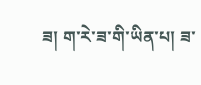ཟ། ག་རེ་ཟ་གི་ཡིན་པ། ཟ་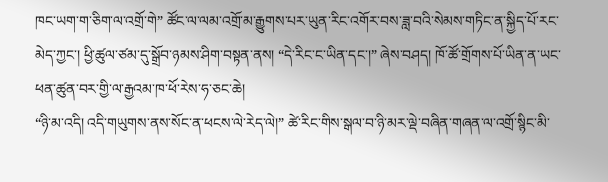ཁང་ཡག་ག་ཅིག་ལ་འགྲོ་གེ” ཚོང་ལ་ལམ་འགྲོ་མ་རྒྱུགས་པར་ཡུན་རིང་འགོར་བས་ཟླ་བའི་སེམས་གཏིང་ན་སྐྱིད་པོ་རང་མེད་ཀྱང་། ཕྱི་ཚུལ་ཙམ་དུ་སྒྲོབ་ཉམས་ཤིག་བསྟན་ནས། “དེ་རིང་ང་ཡིན་དང་།” ཞེས་བཤད། ཁོ་ཚོ་གྲོགས་པོ་ཡིན་ན་ཡང་ཕན་ཚུན་བར་གྱི་ལ་རྒྱའམ་ཁ་ཕོ་རེས་ཧ་ཅང་ཆེ།
“ཉི་མ་འདི། འདི་གཡུགས་ནས་སོང་ན་ཕངས་ལེ་རེད་ལེ།” ཚེ་རིང་གིས་སྒལ་བ་ཉི་མར་ལྡེ་བཞིན་གཞན་ལ་འགྲོ་སྙིང་མི་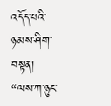འདོད་པའི་ཉམས་ཤིག་བསྟན།
“ལས་ཀ་ཉུང་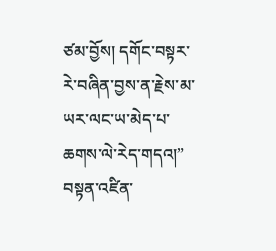ཙམ་བྱོས། དགོང་བསྟར་རེ་བཞིན་བྱས་ན་རྗེས་མ་ཡར་ལང་ཡ་མེད་པ་ཆགས་ལེ་རེད་གདའ།” བསྟན་འཛིན་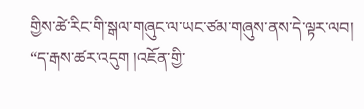གྱིས་ཚེ་རིང་གི་སྒལ་གཞུང་ལ་ཡང་ཙམ་གཞུས་ནས་དེ་ལྟར་ལབ།
“ད་རྒས་ཚར་འདུག །འཇོན་གྱི་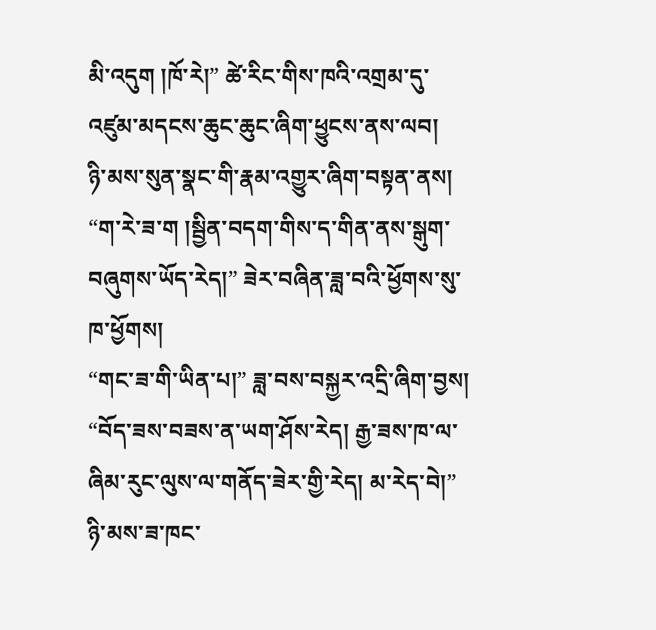མི་འདུག །ཁོ་རེ།” ཚེ་རིང་གིས་ཁའི་འགྲམ་དུ་འཛུམ་མདངས་ཆུང་ཆུང་ཞིག་ཕྱུངས་ནས་ལབ།
ཉི་མས་སུན་སྣང་གི་རྣམ་འགྱུར་ཞིག་བསྟན་ནས། “ག་རེ་ཟ་ག །སྦྱིན་བདག་གིས་ད་གིན་ནས་སྒུག་བཞུགས་ཡོད་རེད།” ཟེར་བཞིན་ཟླ་བའི་ཕྱོགས་སུ་ཁ་ཕྱོགས།
“གང་ཟ་གི་ཡིན་པ།” ཟླ་བས་བསྐྱར་འདྲི་ཞིག་བྱས།
“བོད་ཟས་བཟས་ན་ཡག་ཤོས་རེད། རྒྱ་ཟས་ཁ་ལ་ཞིམ་རུང་ལུས་ལ་གནོད་ཟེར་གྱི་རེད། མ་རེད་བེ།” ཉི་མས་ཟ་ཁང་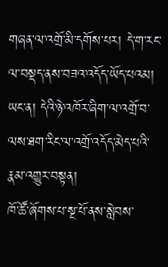གཞན་ལ་འགྲོ་མི་དགོས་པར། དེ་ག་རང་ལ་བསྡད་ནས་བཟའ་འདོད་ཡོད་པའམ། ཡང་ན། དེའི་ཉེ་འཁོར་ཞིག་ལ་འགྲོ་བ་ལས་ཐག་རིང་ལ་འགྲོ་འདོད་མེད་པའི་རྣམ་འགྱུར་བསྟན།
ཁོ་ཚོ་ཞོགས་པ་སྔ་པོ་ནས་སླེབས་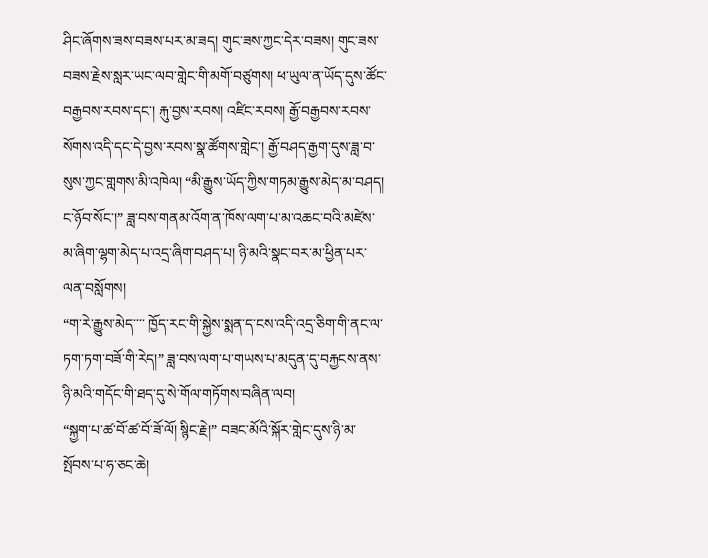ཤིང་ཞོགས་ཟས་བཟས་པར་མ་ཟད། གུང་ཟས་ཀྱང་དེར་བཟས། གུང་ཟས་བཟས་རྗེས་སླར་ཡང་ལབ་གླེང་གི་མགོ་བཙུགས། ཕ་ཡུལ་ན་ཡོད་དུས་ཚོང་བརྒྱབས་རབས་དང་། རྐུ་བྱས་རབས། འཛིང་རབས། རྒྱོ་བརྒྱབས་རབས་སོགས་འདི་དང་དེ་བྱས་རབས་སྣ་ཚོགས་གླེང་། རྒྱོ་བཤད་རྒྱག་དུས་ཟླ་བ་སུས་ཀྱང་གླགས་མི་འཁེལ། “མི་རྒྱུས་ཡོད་ཀྱིས་གཏམ་རྒྱུས་མེད་མ་བཤད། ང་ཉོབ་སོང་།” ཟླ་བས་གནམ་འོག་ན་ཁོས་ལག་པ་མ་འཆང་བའི་མཛེས་མ་ཞིག་ལྷག་མེད་པ་འདྲ་ཞིག་བཤད་པ། ཉི་མའི་སྣང་བར་མ་ཕྱིན་པར་ལན་བསློགས།
“ག་རེ་རྒྱུས་མེད་་་་ ཁྱོད་རང་གི་སྐྱེས་སྨན་ད་ངས་འདི་འདྲ་ཅིག་གི་ནང་ལ་ཏག་ཏག་བཟོ་གི་རེད།” ཟླ་བས་ལག་པ་གཡས་པ་མདུན་དུ་བརྐྱངས་ནས་ཉི་མའི་གདོང་གི་ཐད་དུ་སེ་གོལ་གཏོགས་བཞིན་ལབ།
“སྐྱག་པ་ཚ་བོ་ཚ་བོ་ཟོ་ལོ། སྙིང་རྗེ།” བཟང་མོའི་སྐོར་གླེང་དུས་ཉི་མ་སྤོབས་པ་ཧ་ཅང་ཆེ།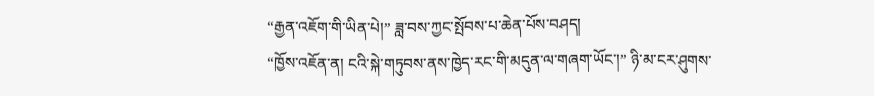“རྒྱན་འཇོག་གི་ཡིན་པེ།” ཟླ་བས་ཀྱང་སྤོབས་པ་ཆེན་པོས་བཤད།
“ཁྱོས་འཇོན་ན། ངའི་སྐེ་གཏུབས་ནས་ཁྱེད་རང་གི་མདུན་ལ་གཞག་ཡོང་།” ཉི་མ་ངར་ཤུགས་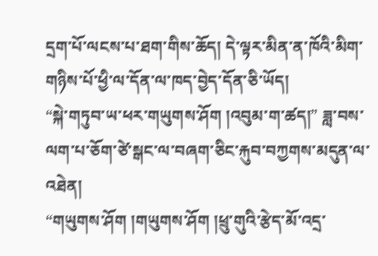དྲག་པོ་ལངས་པ་ཐག་གིས་ཆོད། དེ་ལྟར་མིན་ན་ཁོའི་མིག་གཉིས་པོ་ཕྱི་ལ་དོན་ལ་ཁད་བྱེད་དོན་ཅི་ཡོད།
“སྐེ་གཏུབ་ཡ་ཕར་གཡུགས་ཤོག །འབུམ་ག་ཚད།” ཟླ་བས་ལག་པ་ཅོག་ཙེ་སྒང་ལ་བཞག་ཅིང་རྐུབ་བཀྱགས་མདུན་ལ་འཐེན།
“གཡུགས་ཤོག །གཡུགས་ཤོག །ཕྲུ་གུའི་རྩེད་མོ་འདྲ་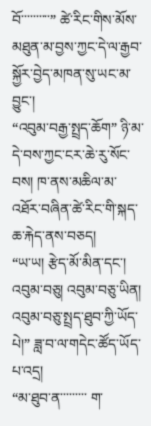བོ་་་་་་་་་་” ཚེ་རིང་གིས་མོས་མཐུན་མ་བྱས་ཀྱང་དེ་ལ་རྒྱབ་སྐྱོར་བྱེད་མཁན་སུ་ཡང་མ་བྱུང་།
“འབུམ་བརྒྱ་སྤྲད་ཆོག” ཉི་མ་དེ་བས་ཀྱང་ངར་ཆེ་རུ་སོང་བས། ཁ་ནས་མཆིལ་མ་འཐོར་བཞིན་ཚེ་རིང་གི་སྐད་ཆ་རྐེད་ནས་བཅད།
“ཡ་ཡ། རྩེད་མོ་མིན་དང་། འབུམ་བཅུ། འབུམ་བཅུ་ཡིན། འབུམ་བཅུ་སྤྲད་ཐུབ་ཀྱི་ཡོད་པེ།” ཟླ་བ་ལ་གདེང་ཚོད་ཡོད་པ་འདྲ།
“མ་ཐུབ་ན་་་་་་་་་ ག་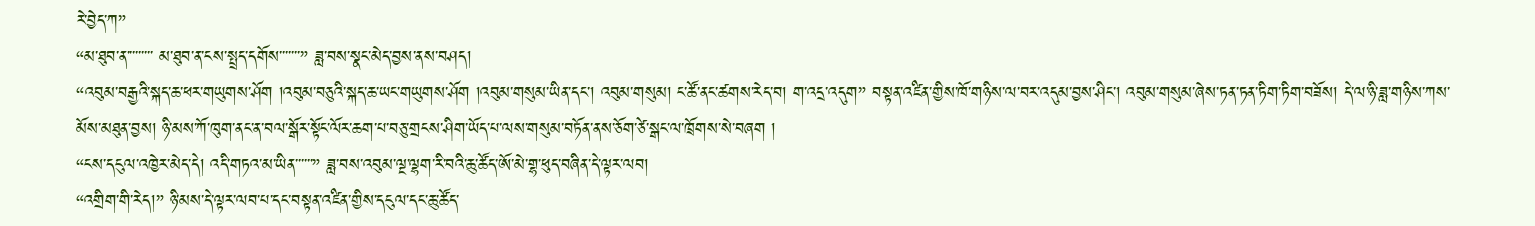རེ་བྱེད་ཀ”
“མ་ཐུབ་ན་་་་་་་་་ མ་ཐུབ་ན་ངས་སྤྲད་དགོས་་་་་་་” ཟླ་བས་སྣང་མེད་བྱས་ནས་བཤད།
“འབུམ་བརྒྱའི་སྐད་ཆ་ཕར་གཡུགས་ཤོག །འབུམ་བཅུའི་སྐད་ཆ་ཡང་གཡུགས་ཤོག །འབུམ་གསུམ་ཡིན་དང་། འབུམ་གསུམ། ང་ཚོ་ནང་ཚགས་རེད་བ། ག་འདྲ་འདུག” བསྟན་འཛིན་གྱིས་ཁོ་གཉིས་ལ་བར་འདུམ་བྱས་ཤིང་། འབུམ་གསུམ་ཞེས་ཏན་ཏན་ཏིག་ཏིག་བཟོས། དེ་ལ་ཉི་ཟླ་གཉིས་ཀས་མོས་མཐུན་བྱས། ཉི་མས་ཀོ་ཁུག་ནང་ན་བལ་སྒོར་སྟོང་ལོར་ཆག་པ་བཅུ་གྲངས་ཤིག་ཡོད་པ་ལས་གསུམ་བཏོན་ནས་ཅོག་ཙེ་སྒང་ལ་ཁྲོགས་སེ་བཞག །
“ངས་དངུལ་འཁྱེར་མེད་དེ། འདི་གཏའ་མ་ཡིན་་་་་་” ཟླ་བས་འབུམ་ལྔ་ལྷག་རི་བའི་ཆུ་ཚོད་ཨོ་མེ་གྷ་ཕུད་བཞིན་དེ་ལྟར་ལབ།
“འགྲིག་གི་རེད།” ཉི་མས་དེ་ལྟར་ལབ་པ་དང་བསྟན་འཛིན་གྱིས་དངུལ་དང་ཆུ་ཚོད་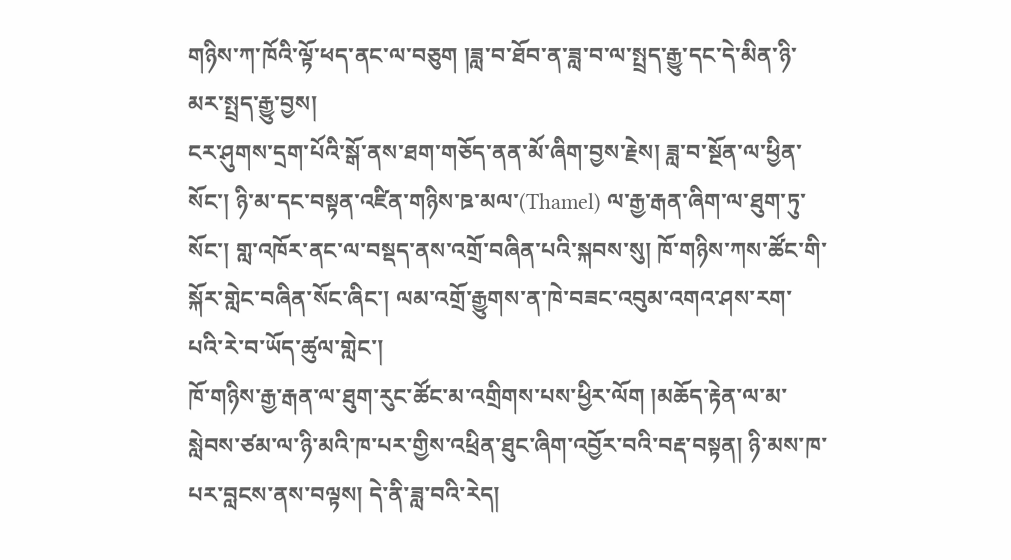གཉིས་ཀ་ཁོའི་ལྟོ་ཕད་ནང་ལ་བཅུག །ཟླ་བ་ཐོབ་ན་ཟླ་བ་ལ་སྤྲད་རྒྱུ་དང་དེ་མིན་ཉི་མར་སྤྲད་རྒྱུ་བྱས།
ངར་ཤུགས་དྲག་པོའི་སྒོ་ནས་ཐག་གཅོད་ནན་མོ་ཞིག་བྱས་རྗེས། ཟླ་བ་སྔོན་ལ་ཕྱིན་སོང་། ཉི་མ་དང་བསྟན་འཛིན་གཉིས་ཋ་མལ་(Thamel) ལ་རྒྱ་རྒན་ཞིག་ལ་ཐུག་ཏུ་སོང་། གླ་འཁོར་ནང་ལ་བསྡད་ནས་འགྲོ་བཞིན་པའི་སྐབས་སུ། ཁོ་གཉིས་ཀས་ཚོང་གི་སྐོར་གླེང་བཞིན་སོང་ཞིང་། ལམ་འགྲོ་རྒྱུགས་ན་ཁེ་བཟང་འབུམ་འགའ་ཤས་རག་པའི་རེ་བ་ཡོད་ཚུལ་གླེང་།
ཁོ་གཉིས་རྒྱ་རྒན་ལ་ཐུག་རུང་ཚོང་མ་འགྲིགས་པས་ཕྱིར་ལོག །མཆོད་རྟེན་ལ་མ་སླེབས་ཙམ་ལ་ཉི་མའི་ཁ་པར་གྱིས་འཕྲིན་ཐུང་ཞིག་འབྱོར་བའི་བརྡ་བསྟན། ཉི་མས་ཁ་པར་བླངས་ནས་བལྟས། དེ་ནི་ཟླ་བའི་རེད།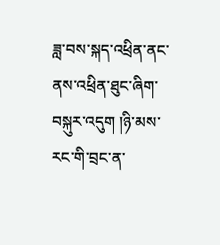ཟླ་བས་སྐད་འཕྲིན་ནང་ནས་འཕྲིན་ཐུང་ཞིག་བསྐུར་འདུག །ཉི་མས་རང་གི་བྲང་ན་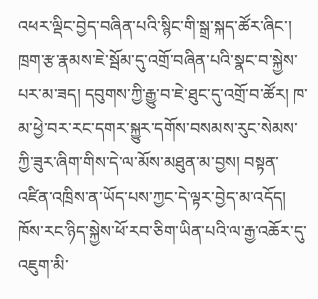འཕར་ལྡིང་བྱེད་བཞིན་པའི་སྙིང་གི་སྒྲ་སྐད་ཚོར་ཞིང་། ཁྲག་རྩ་རྣམས་ཇེ་སྦོམ་དུ་འགྲོ་བཞིན་པའི་སྣང་བ་སྐྱེས་པར་མ་ཟད། དབུགས་ཀྱི་རྒྱུ་བ་ཇེ་ཐུང་དུ་འགྲོ་བ་ཚོར། ཁ་མ་ཕྱེ་བར་རང་དགར་སྐྱུར་དགོས་བསམས་རུང་སེམས་ཀྱི་ཟུར་ཞིག་གིས་དེ་ལ་མོས་མཐུན་མ་བྱས། བསྟན་འཛིན་འཁྲིས་ན་ཡོད་པས་ཀྱང་དེ་ལྟར་བྱེད་མ་འདོད། ཁོས་རང་ཉིད་སྐྱེས་ཕོ་རབ་ཅིག་ཡིན་པའི་ལ་རྒྱ་འཆོར་དུ་འཇུག་མི་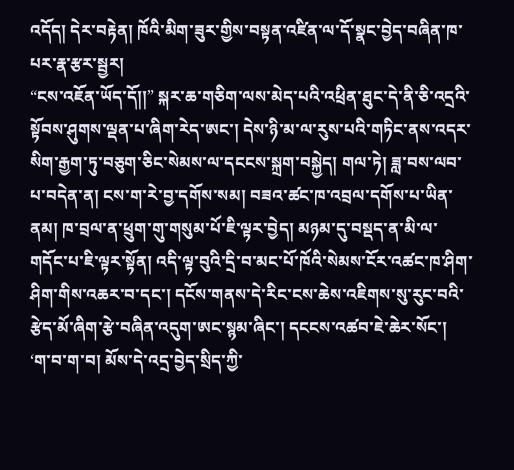འདོད། དེར་བརྟེན། ཁོའི་མིག་ཟུར་གྱིས་བསྟན་འཛིན་ལ་དོ་སྣང་བྱེད་བཞིན་ཁ་པར་རྣ་རྩར་སྦྱར།
“ངས་འཇོན་ཡོད་དོ།།” སྐར་ཆ་གཅིག་ལས་མེད་པའི་འཕྲིན་ཐུང་དེ་ནི་ཅི་འདྲའི་སྟོབས་ཤུགས་ལྡན་པ་ཞིག་རེད་ཨང་། དེས་ཉི་མ་ལ་རུས་པའི་གཏིང་ནས་འདར་སིག་རྒྱག་ཏུ་བཅུག་ཅིང་སེམས་ལ་དངངས་སྐྲག་བསྐྱེད། གལ་ཏེ། ཟླ་བས་ལབ་པ་བདེན་ན། ངས་ག་རེ་བྱ་དགོས་སམ། བཟའ་ཚང་ཁ་འབྲལ་དགོས་པ་ཡིན་ནམ། ཁ་བྲལ་ན་ཕྲུག་གུ་གསུམ་པོ་ཇི་ལྟར་བྱེད། མཉམ་དུ་བསྡད་ན་མི་ལ་གདོང་པ་ཇི་ལྟར་སྟོན། འདི་ལྟ་བུའི་དྲི་བ་མང་པོ་ཁོའི་སེམས་ངོར་འཚང་ཁ་ཤིག་ཤིག་གིས་འཆར་བ་དང་། དངོས་གནས་དེ་རིང་ངས་ཆེས་འཇིགས་སུ་རུང་བའི་རྩེད་མོ་ཞིག་རྩེ་བཞིན་འདུག་ཨང་སྙམ་ཞིང་། དངངས་འཚབ་ཇེ་ཆེར་སོང་།
‘ག་བ་ག་བ། མོས་དེ་འདྲ་བྱེད་སྲིད་ཀྱི་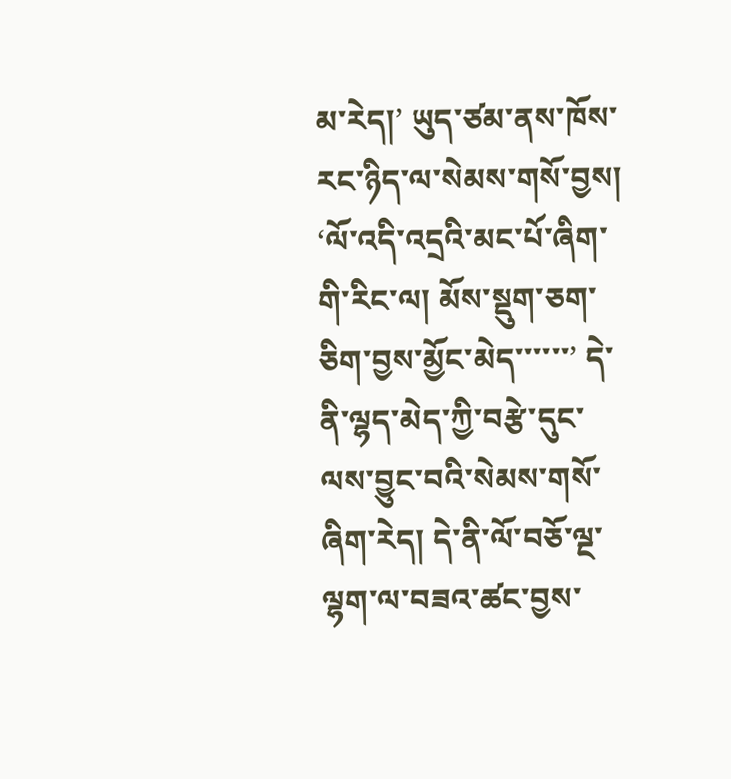མ་རེད།’ ཡུད་ཙམ་ནས་ཁོས་རང་ཉིད་ལ་སེམས་གསོ་བྱས། ‘ལོ་འདི་འདྲའི་མང་པོ་ཞིག་གི་རིང་ལ། མོས་སྡུག་ཅག་ཅིག་བྱས་མྱོང་མེད་་་་་་’ དེ་ནི་ལྷད་མེད་ཀྱི་བརྩེ་དུང་ལས་བྱུང་བའི་སེམས་གསོ་ཞིག་རེད། དེ་ནི་ལོ་བཅོ་ལྔ་ལྷག་ལ་བཟའ་ཚང་བྱས་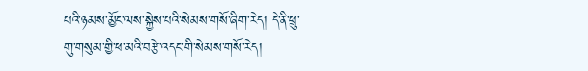པའི་ཉམས་མྱོང་ལས་སྐྱེས་པའི་སེམས་གསོ་ཞིག་རེད། དེ་ནི་ཕྲུ་གུ་གསུམ་གྱི་ཕ་མའི་བརྩེ་འདང་གི་སེམས་གསོ་རེད།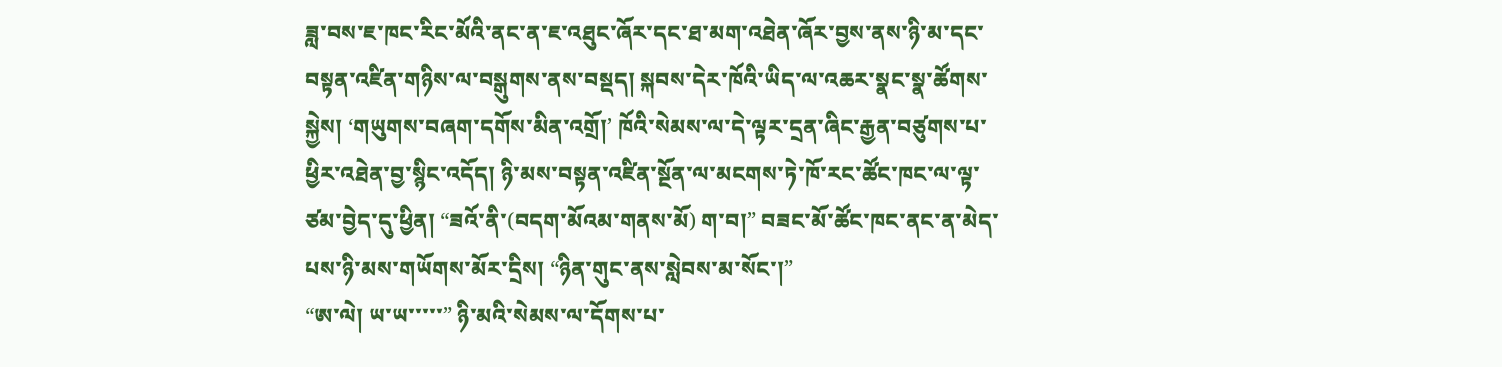ཟླ་བས་ཇ་ཁང་རིང་མོའི་ནང་ན་ཇ་འཐུང་ཞོར་དང་ཐ་མག་འཐེན་ཞོར་བྱས་ནས་ཉི་མ་དང་བསྟན་འཛིན་གཉིས་ལ་བསྒུགས་ནས་བསྡད། སྐབས་དེར་ཁོའི་ཡིད་ལ་འཆར་སྣང་སྣ་ཚོགས་སྐྱེས། ‘གཡུགས་བཞག་དགོས་མིན་འགྲོ།’ ཁོའི་སེམས་ལ་དེ་ལྟར་དྲན་ཞིང་རྒྱན་བཙུགས་པ་ཕྱིར་འཐེན་བྱ་སྙིང་འདོད། ཉི་མས་བསྟན་འཛིན་སྔོན་ལ་མངགས་ཏེ་ཁོ་རང་ཚོང་ཁང་ལ་ལྟ་ཙམ་བྱེད་དུ་ཕྱིན། “ཟའོ་ནི་(བདག་མོའམ་གནས་མོ) ག་བ།” བཟང་མོ་ཚོང་ཁང་ནང་ན་མེད་པས་ཉི་མས་གཡོགས་མོར་དྲིས། “ཉིན་གུང་ནས་སླེབས་མ་སོང་།”
“ཨ་ལེ། ཡ་ཡ་་་་་” ཉི་མའི་སེམས་ལ་དོགས་པ་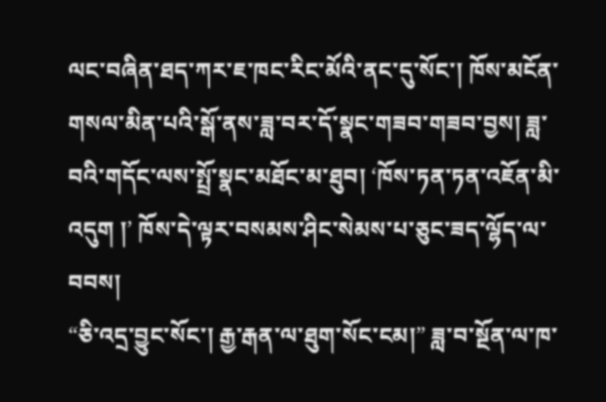ལང་བཞིན་ཐད་ཀར་ཇ་ཁང་རིང་མོའི་ནང་དུ་སོང་། ཁོས་མངོན་གསལ་མིན་པའི་སྒོ་ནས་ཟླ་བར་དོ་སྣང་གཟབ་གཟབ་བྱས། ཟླ་བའི་གདོང་ལས་སྤྲོ་སྣང་མཐོང་མ་ཐུབ། ‘ཁོས་ཏན་ཏན་འཇོན་མི་འདུག །’ ཁོས་དེ་ལྟར་བསམས་ཤིང་སེམས་པ་ཅུང་ཟད་ལྷོད་ལ་བབས།
“ཅི་འདྲ་བྱུང་སོང་། རྒྱ་རྒན་ལ་ཐུག་སོང་ངམ།” ཟླ་བ་སྔོན་ལ་ཁ་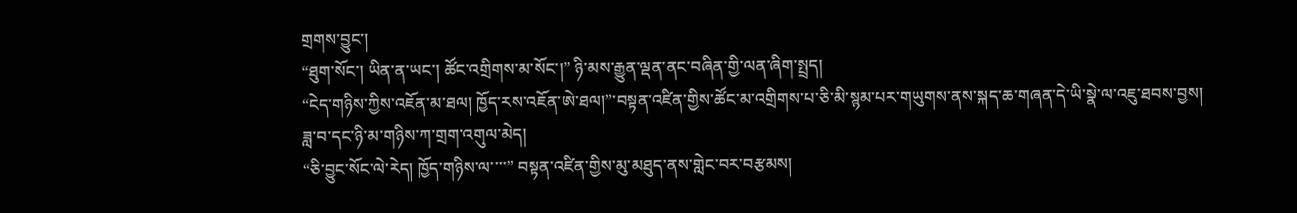གྲགས་བྱུང་།
“ཐུག་སོང་། ཡིན་ན་ཡང་། ཚོང་འགྲིགས་མ་སོང་།” ཉི་མས་རྒྱུན་ལྡན་ནང་བཞིན་གྱི་ལན་ཞིག་སྤྲད།
“ངེད་གཉིས་ཀྱིས་འཇོན་མ་ཐལ། ཁྱོད་རས་འཇོན་ཨེ་ཐལ།”་བསྟན་འཛིན་གྱིས་ཚོང་མ་འགྲིགས་པ་ཅི་མི་སྙམ་པར་གཡུགས་ནས་སྐད་ཆ་གཞན་དེ་ཡི་སྣེ་ལ་འཇུ་ཐབས་བྱས།
ཟླ་བ་དང་ཉི་མ་གཉིས་ཀ་གྲག་འགུལ་མེད།
“ཅི་བྱུང་སོང་ལེ་རེད། ཁྱོད་གཉིས་ལ་་་་” བསྟན་འཛིན་གྱིས་མུ་མཐུད་ནས་གླེང་བར་བརྩམས།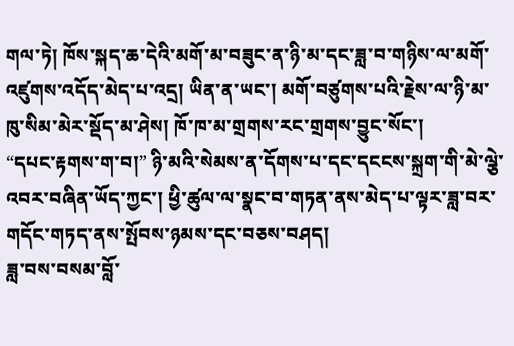གལ་ཏེ། ཁོས་སྐད་ཆ་དེའི་མགོ་མ་བཟུང་ན་ཉི་མ་དང་ཟླ་བ་གཉིས་ལ་མགོ་འཛུགས་འདོད་མེད་པ་འདྲ། ཡིན་ན་ཡང་། མགོ་བཙུགས་པའི་རྗེས་ལ་ཉི་མ་ཁུ་སིམ་མེར་སྡོད་མ་ཤེས། ཁོ་ཁ་མ་གྲགས་རང་གྲགས་བྱུང་སོང་།
“དཔང་རྟགས་ག་བ།” ཉི་མའི་སེམས་ན་དོགས་པ་དང་དངངས་སྐྲག་གི་མེ་ལྕེ་འབར་བཞིན་ཡོད་ཀྱང་། ཕྱི་ཚུལ་ལ་སྣང་བ་གཏན་ནས་མེད་པ་ལྟར་ཟླ་བར་གདོང་གཏད་ནས་སྤོབས་ཉམས་དང་བཅས་བཤད།
ཟླ་བས་བསམ་བློ་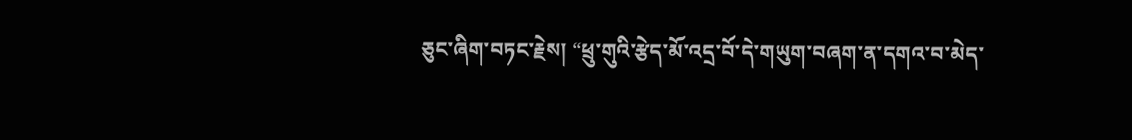ཅུང་ཞིག་བཏང་རྗེས། “ཕྲུ་གུའི་རྩེད་མོ་འདྲ་བོ་དེ་གཡུག་བཞག་ན་དགའ་བ་མེད་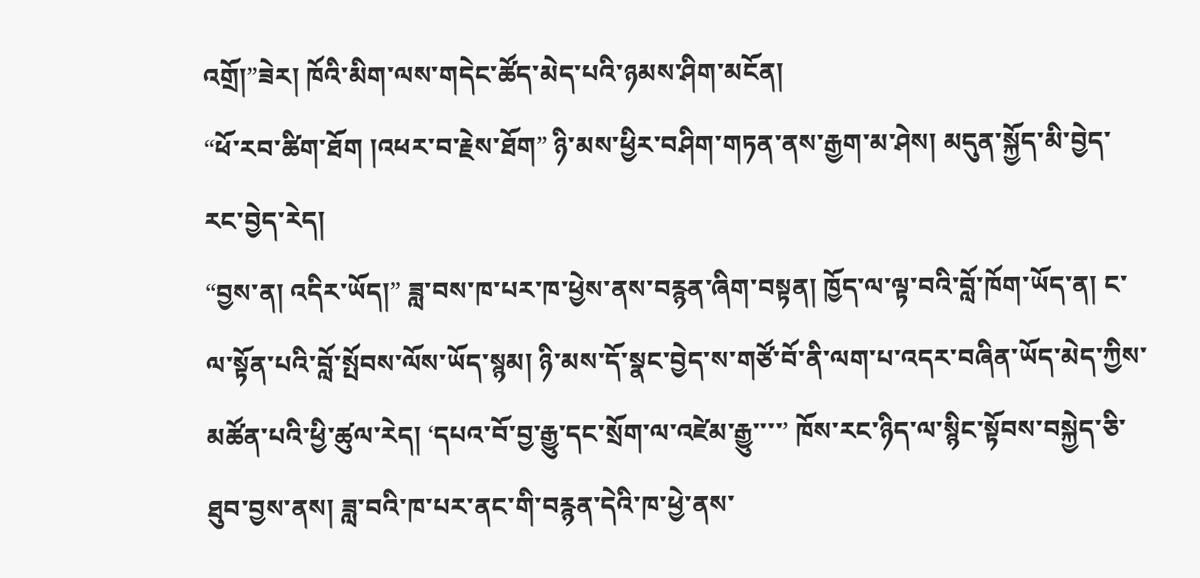འགྲོ།”ཟེར། ཁོའི་མིག་ལས་གདེང་ཚོད་མེད་པའི་ཉམས་ཤིག་མངོན།
“ཕོ་རབ་ཚིག་ཐོག །འཕར་བ་རྗེས་ཐོག” ཉི་མས་ཕྱིར་བཤིག་གཏན་ནས་རྒྱག་མ་ཤེས། མདུན་སྐྱོད་མི་བྱེད་རང་བྱེད་རེད།
“བྱས་ན། འདིར་ཡོད།” ཟླ་བས་ཁ་པར་ཁ་ཕྱེས་ནས་བརྙན་ཞིག་བསྟན། ཁྱོད་ལ་ལྟ་བའི་བློ་ཁོག་ཡོད་ན། ང་ལ་སྟོན་པའི་བློ་སྤོབས་ལོས་ཡོད་སྙམ། ཉི་མས་དོ་སྣང་བྱེད་ས་གཙོ་བོ་ནི་ལག་པ་འདར་བཞིན་ཡོད་མེད་ཀྱིས་མཚོན་པའི་ཕྱི་ཚུལ་རེད། ‘དཔའ་བོ་བྱ་རྒྱུ་དང་སྲོག་ལ་འཛེམ་རྒྱུ་་་་’ ཁོས་རང་ཉིད་ལ་སྙིང་སྟོབས་བསྐྱེད་ཅི་ཐུབ་བྱས་ནས། ཟླ་བའི་ཁ་པར་ནང་གི་བརྙན་དེའི་ཁ་ཕྱེ་ནས་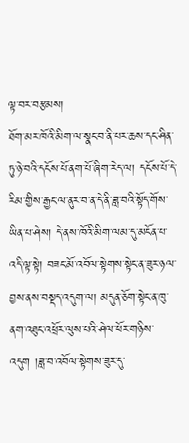ལྟ་བར་བརྩམས།
ཐོག་མར་ཁོའི་མིག་ལ་སྣང་བ་ནི་པར་ཆས་དང་ཤིན་ཏུ་ཉེ་བའི་དངོས་པོ་ནག་པོ་ཞིག་རེད་ལ། དངོས་པོ་དེ་རིམ་གྱིས་རྒྱང་ལ་ནུར་བ་ན་དེ་ནི་ཟླ་བའི་སྟོད་གོས་ཡིན་པ་ཤེས། དེ་ནས་ཁོའི་མིག་ལམ་དུ་མངོན་པ་འདི་ལྟ་སྟེ། བཟང་མོ་འབོལ་སྟེགས་སྟེང་ན་ཟུར་ཉལ་བྱས་ནས་བསྡད་འདུག་ལ། མདུན་ཅོག་སྟེང་ན་ཁུ་ནག་འཐུང་འཕྲོར་ལུས་པའི་ཤེལ་ཕོར་གཉིས་འདུག །ཟླ་བ་འབོལ་སྟེགས་ཟུར་དུ་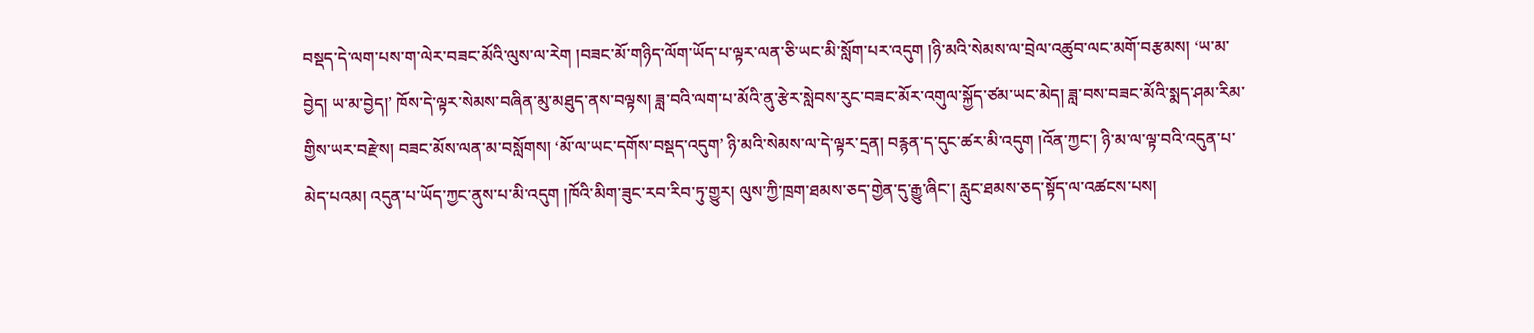བསྡད་དེ་ལག་པས་ག་ལེར་བཟང་མོའི་ལུས་ལ་རེག །བཟང་མོ་གཉིད་ལོག་ཡོད་པ་ལྟར་ལན་ཅི་ཡང་མི་སློག་པར་འདུག །ཉི་མའི་སེམས་ལ་བྲེལ་འཚུབ་ལང་མགོ་བརྩམས། ‘ཡ་མ་བྱེད། ཡ་མ་བྱེད།’ ཁོས་དེ་ལྟར་སེམས་བཞིན་མུ་མཐུད་ནས་བལྟས། ཟླ་བའི་ལག་པ་མོའི་ནུ་རྩེར་སླེབས་རུང་བཟང་མོར་འགུལ་སྐྱོད་ཙམ་ཡང་མེད། ཟླ་བས་བཟང་མོའི་སྨད་ཤམ་རིམ་གྱིས་ཡར་བརྫེས། བཟང་མོས་ལན་མ་བསློགས། ‘མོ་ལ་ཡང་དགོས་བསྡད་འདུག’ ཉི་མའི་སེམས་ལ་དེ་ལྟར་དྲན། བརྙན་ད་དུང་ཚར་མི་འདུག །འོན་ཀྱང་། ཉི་མ་ལ་ལྟ་བའི་འདུན་པ་མེད་པའམ། འདུན་པ་ཡོད་ཀྱང་ནུས་པ་མི་འདུག །ཁོའི་མིག་ཟུང་རབ་རིབ་ཏུ་གྱུར། ལུས་ཀྱི་ཁྲག་ཐམས་ཅད་གྱེན་དུ་རྒྱུ་ཞིང་། རླུང་ཐམས་ཅད་སྟོད་ལ་འཚངས་པས།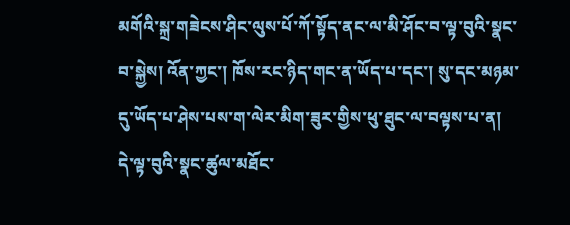མགོའི་སྐྲ་གཟེངས་ཤིང་ལུས་པོ་ཀོ་སྟོད་ནང་ལ་མི་ཤོང་བ་ལྟ་བུའི་སྣང་བ་སྐྱེས། འོན་ཀྱང་། ཁོས་རང་ཉིད་གང་ན་ཡོད་པ་དང་། སུ་དང་མཉམ་དུ་ཡོད་པ་ཤེས་པས་ག་ལེར་མིག་ཟུར་གྱིས་ཕུ་ཐུང་ལ་བལྟས་པ་ན། དེ་ལྟ་བུའི་སྣང་ཚུལ་མཐོང་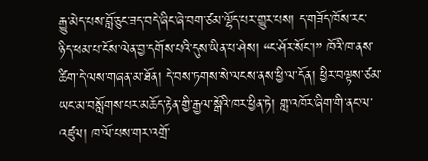རྒྱུ་མེད་པས་བློ་ཅུང་ཟད་བདེ་ཞིང་ཞེ་བག་ཙམ་ལྷོད་པར་གྱུར་པས། ད་གཟོད་ཁོས་རང་ཉིད་ཕམ་པ་ངོས་ལེན་བྱ་དགོས་པའི་དུས་ཡིན་པ་ཤེས། “ང་ཤོར་སོང་།” ཁོའི་ཁ་ནས་ཚིག་དེ་ལས་གཞན་མ་ཐོན། དེ་བས་ཏགས་སེ་ལངས་ནས་ཕྱི་ལ་དོན། ཕྱིར་བལྟས་ཙམ་ཡང་མ་བསློགས་པར་མཆོད་རྟེན་གྱི་རྒྱལ་སྒོའི་ཁར་ཕྱིན་ཏེ། གླ་འཁོར་ཞིག་གི་ནང་ལ་འཛུལ། ཁ་ལོ་པས་གར་འགྲོ་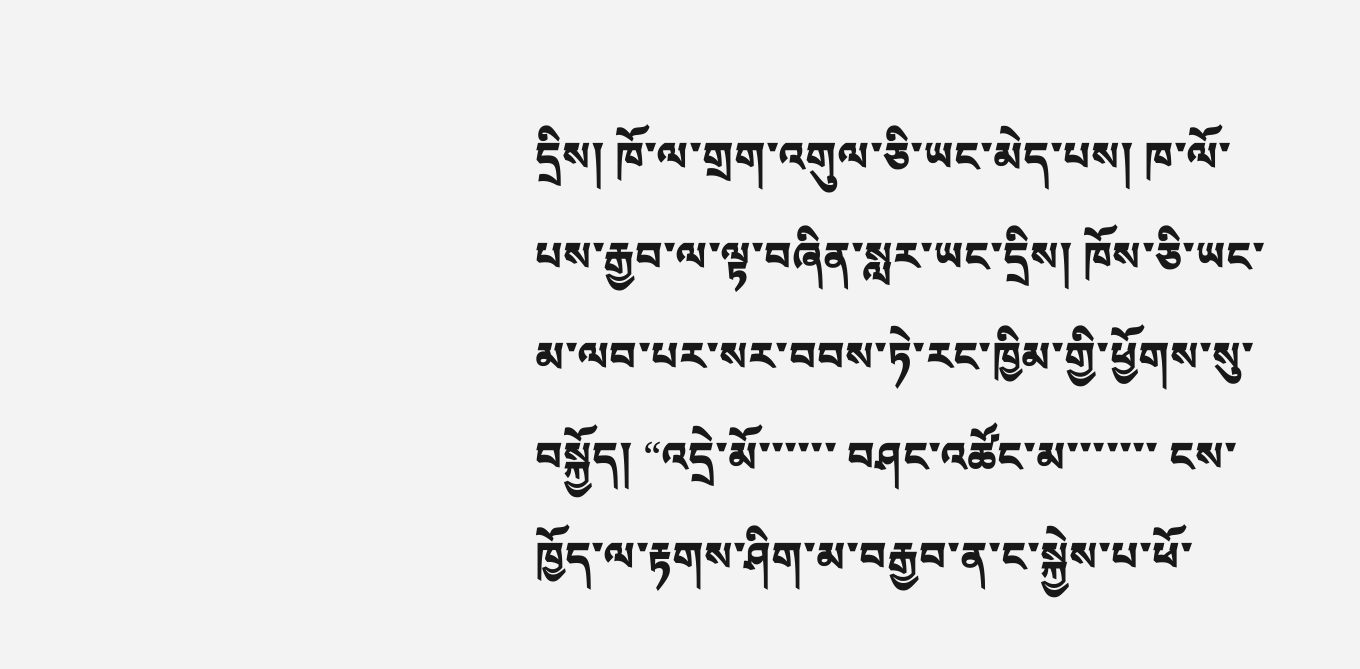དྲིས། ཁོ་ལ་གྲག་འགུལ་ཅི་ཡང་མེད་པས། ཁ་ལོ་པས་རྒྱབ་ལ་ལྟ་བཞིན་སླར་ཡང་དྲིས། ཁོས་ཅི་ཡང་མ་ལབ་པར་སར་བབས་ཏེ་རང་ཁྱིམ་གྱི་ཕྱོགས་སུ་བསྐྱོད། “འདྲེ་མོ་་་་་་ བཤང་འཚོང་མ་་་་་་་ ངས་ཁྱོད་ལ་རྟགས་ཤིག་མ་བརྒྱབ་ན་ང་སྐྱེས་པ་ཕོ་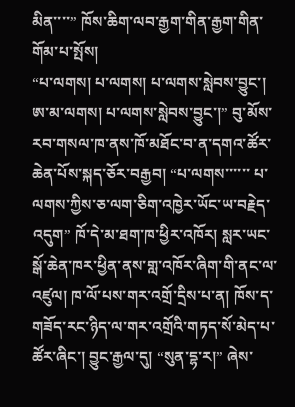མིན་་་་” ཁོས་ཆིག་ལབ་རྒྱག་གིན་རྒྱག་གིན་གོམ་པ་སྤོས།
“པ་ལགས། པ་ལགས། པ་ལགས་སླེབས་བྱུང་། ཨ་མ་ལགས། པ་ལགས་སླེབས་བྱུང་།” བུ་མོས་རབ་གསལ་ཁ་ནས་ཁོ་མཐོང་བ་ན་དགའ་ཚོར་ཆེན་པོས་སྐད་ཅོར་བརྒྱབ། “པ་ལགས་་་་་་ པ་ལགས་ཀྱིས་ཅ་ལག་ཅིག་འཁྱེར་ཡོང་ཡ་བརྗེད་འདུག” ཁོ་དེ་མ་ཐག་ཁ་ཕྱིར་འཁོར། སླར་ཡང་སྒོ་ཆེན་ཁར་ཕྱིན་ནས་གླ་འཁོར་ཞིག་གི་ནང་ལ་འཛུལ། ཁ་ལོ་པས་གར་འགྲོ་དྲིས་པ་ན། ཁོས་ད་གཟོད་རང་ཉིད་ལ་གར་འགྲོའི་གཏད་སོ་མེད་པ་ཚོར་ཞིང་། བྱུང་རྒྱལ་དུ། “སུན་དྷ་ར།” ཞེས་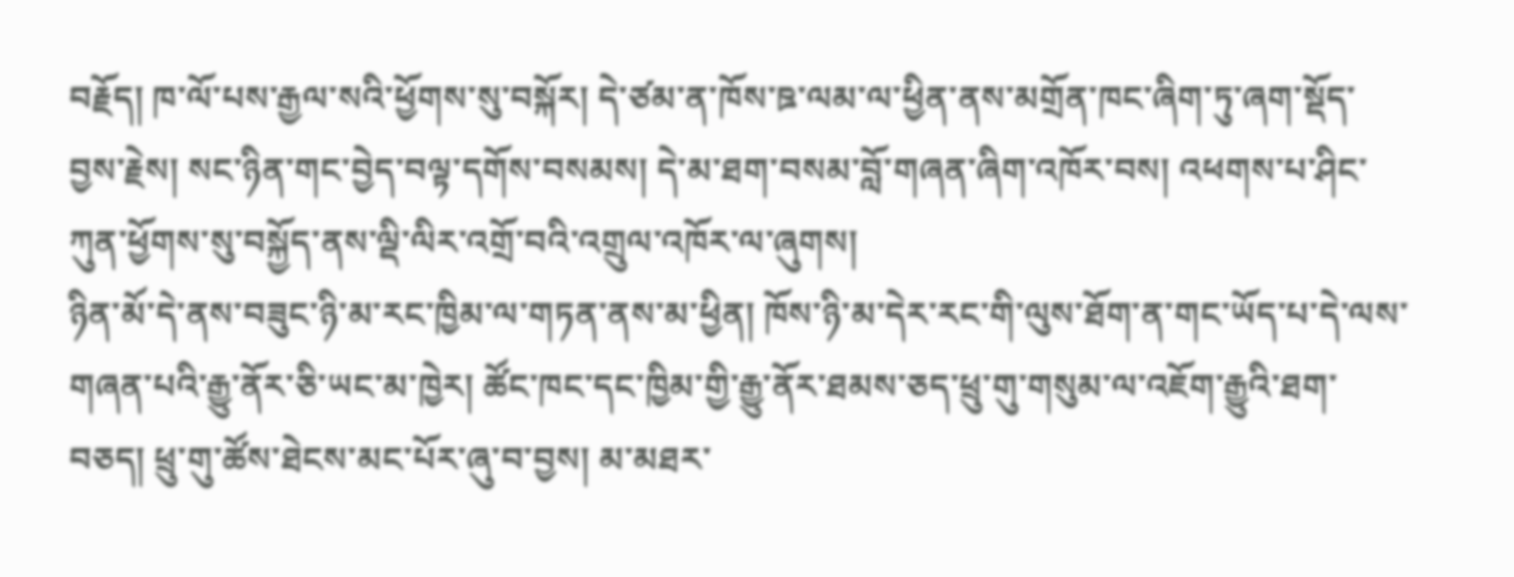བརྗོད། ཁ་ལོ་པས་རྒྱལ་སའི་ཕྱོགས་སུ་བསྐོར། དེ་ཙམ་ན་ཁོས་ཋ་ལམ་ལ་ཕྱིན་ནས་མགྲོན་ཁང་ཞིག་ཏུ་ཞག་སྡོད་བྱས་རྗེས། སང་ཉིན་གང་བྱེད་བལྟ་དགོས་བསམས། དེ་མ་ཐག་བསམ་བློ་གཞན་ཞིག་འཁོར་བས། འཕགས་པ་ཤིང་ཀུན་ཕྱོགས་སུ་བསྐྱོད་ནས་ལྡི་ལིར་འགྲོ་བའི་འགྲུལ་འཁོར་ལ་ཞུགས།
ཉིན་མོ་དེ་ནས་བཟུང་ཉི་མ་རང་ཁྱིམ་ལ་གཏན་ནས་མ་ཕྱིན། ཁོས་ཉི་མ་དེར་རང་གི་ལུས་ཐོག་ན་གང་ཡོད་པ་དེ་ལས་གཞན་པའི་རྒྱུ་ནོར་ཅི་ཡང་མ་ཁྱེར། ཚོང་ཁང་དང་ཁྱིམ་གྱི་རྒྱུ་ནོར་ཐམས་ཅད་ཕྲུ་གུ་གསུམ་ལ་འཇོག་རྒྱུའི་ཐག་བཅད། ཕྲུ་གུ་ཚོས་ཐེངས་མང་པོར་ཞུ་བ་བྱས། མ་མཐར་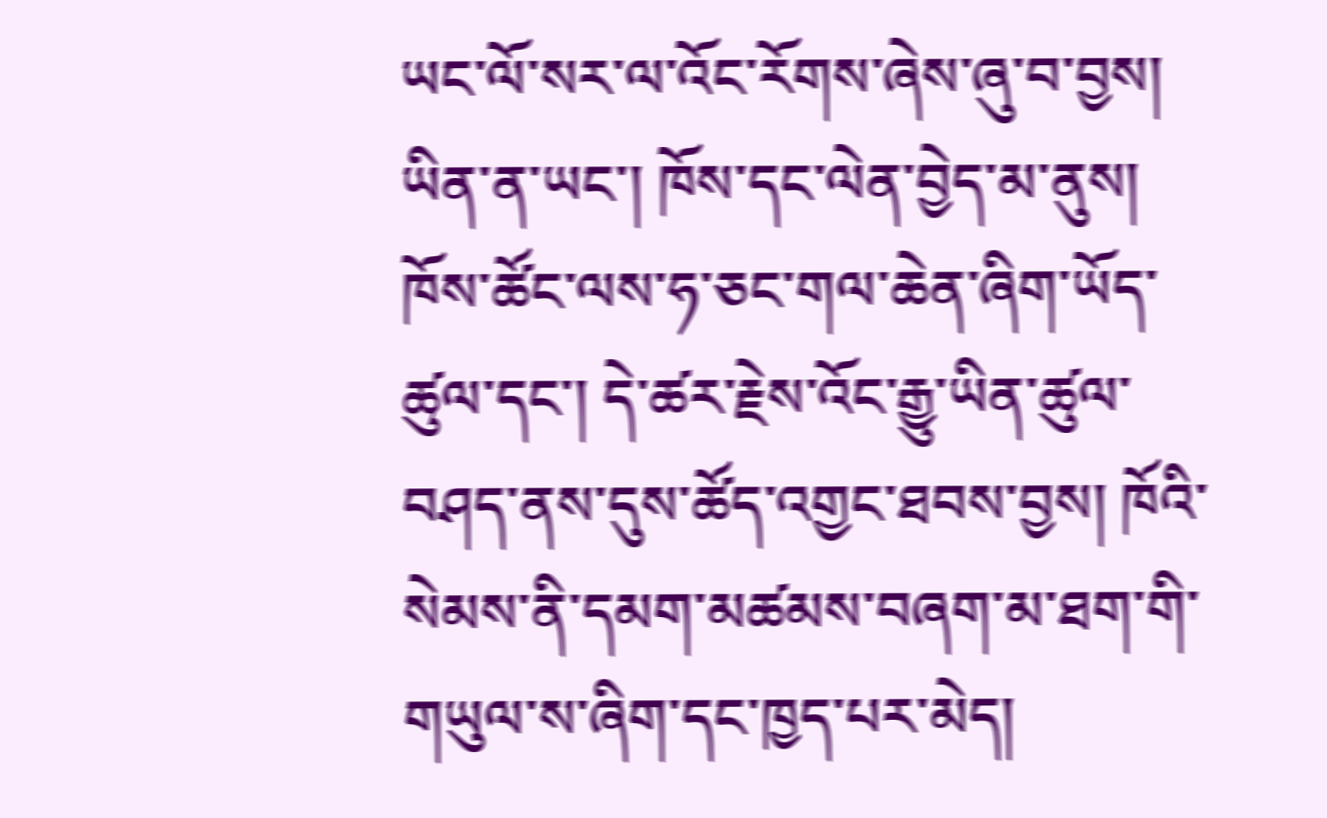ཡང་ལོ་སར་ལ་འོང་རོགས་ཞེས་ཞུ་བ་བྱས། ཡིན་ན་ཡང་། ཁོས་དང་ལེན་བྱེད་མ་ནུས། ཁོས་ཚོང་ལས་ཧ་ཅང་གལ་ཆེན་ཞིག་ཡོད་ཚུལ་དང་། དེ་ཚར་རྗེས་འོང་རྒྱུ་ཡིན་ཚུལ་བཤད་ནས་དུས་ཚོད་འགྱང་ཐབས་བྱས། ཁོའི་སེམས་ནི་དམག་མཚམས་བཞག་མ་ཐག་གི་གཡུལ་ས་ཞིག་དང་ཁྱད་པར་མེད།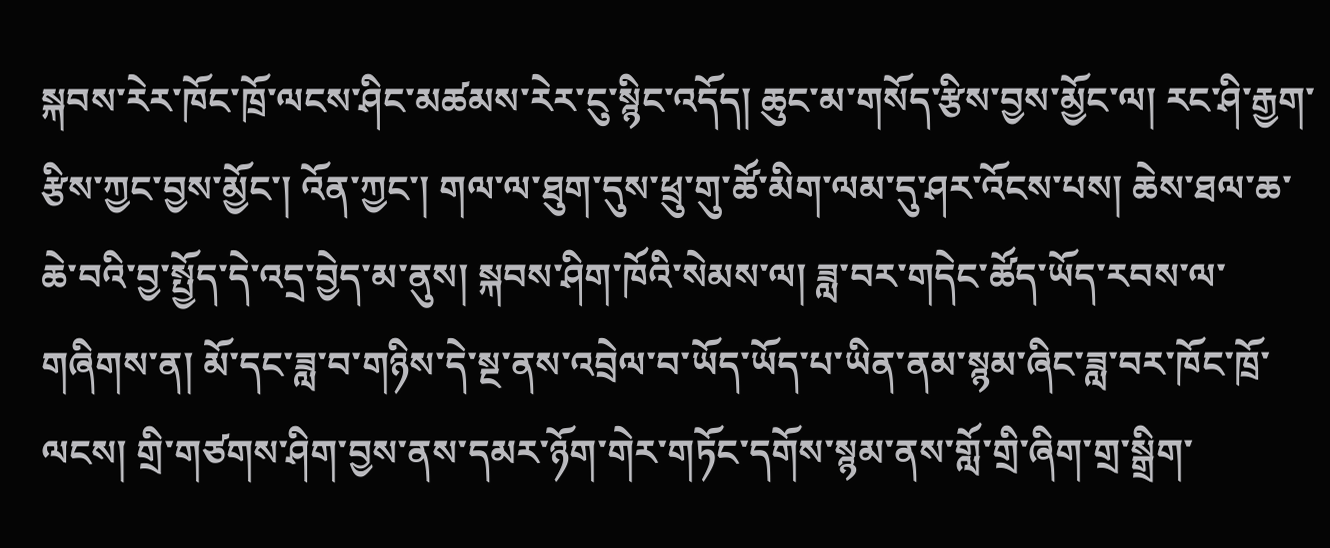སྐབས་རེར་ཁོང་ཁྲོ་ལངས་ཤིང་མཚམས་རེར་ངུ་སྙིང་འདོད། ཆུང་མ་གསོད་རྩིས་བྱས་མྱོང་ལ། རང་ཤི་རྒྱག་རྩིས་ཀྱང་བྱས་མྱོང་། འོན་ཀྱང་། གལ་ལ་ཐུག་དུས་ཕྲུ་གུ་ཚོ་མིག་ལམ་དུ་ཤར་འོངས་པས། ཆེས་ཐལ་ཆ་ཆེ་བའི་བྱ་སྤྱོད་དེ་འདྲ་བྱེད་མ་ནུས། སྐབས་ཤིག་ཁོའི་སེམས་ལ། ཟླ་བར་གདེང་ཚོད་ཡོད་རབས་ལ་གཞིགས་ན། མོ་དང་ཟླ་བ་གཉིས་དེ་སྔ་ནས་འབྲེལ་བ་ཡོད་ཡོད་པ་ཡིན་ནམ་སྙམ་ཞིང་ཟླ་བར་ཁོང་ཁྲོ་ལངས། གྲི་གཙགས་ཤིག་བྱས་ནས་དམར་ཉོག་གེར་གཏོང་དགོས་སྙམ་ནས་གློ་གྲི་ཞིག་གྲ་སྒྲིག་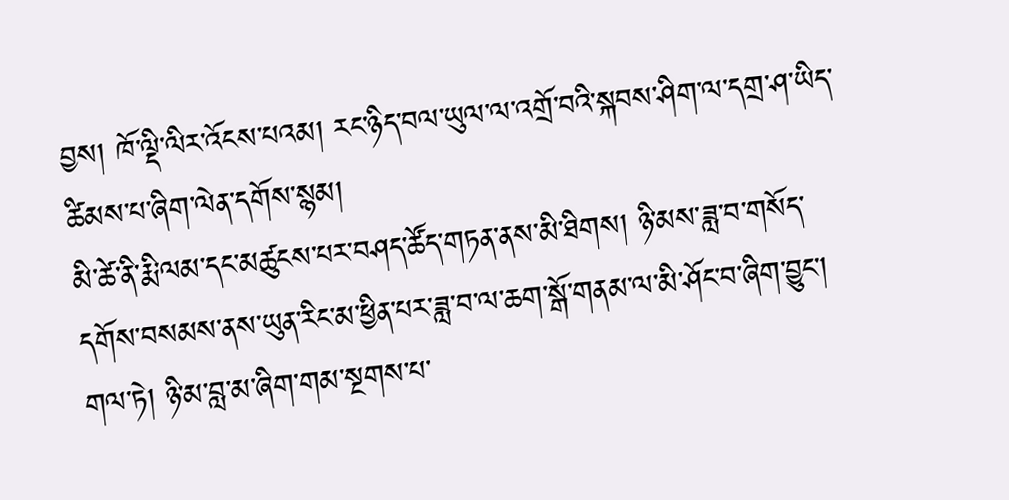བྱས། ཁོ་ལྡི་ལིར་འོངས་པའམ། རང་ཉིད་བལ་ཡུལ་ལ་འགྲོ་བའི་སྐབས་ཤིག་ལ་དགྲ་ཤ་ཡིད་ཚིམས་པ་ཞིག་ལེན་དགོས་སྙམ།
མི་ཚེ་ནི་རྨི་ལམ་དང་མཚུངས་པར་བཤད་ཚོད་གཏན་ནས་མི་ཐིགས། ཉི་མས་ཟླ་བ་གསོད་དགོས་བསམས་ནས་ཡུན་རིང་མ་ཕྱིན་པར་ཟླ་བ་ལ་ཆག་སྒོ་གནམ་ལ་མི་ཤོང་བ་ཞིག་བྱུང་། གལ་ཏེ། ཉི་མ་བླ་མ་ཞིག་གམ་སྔགས་པ་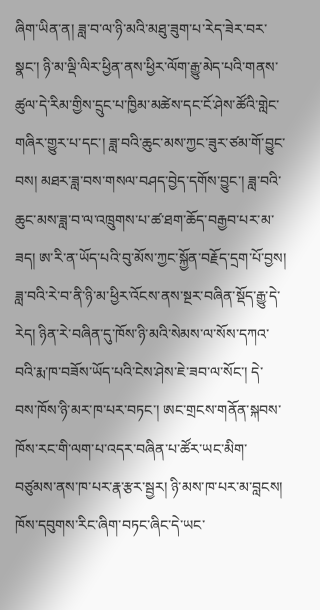ཞིག་ཡིན་ན། ཟླ་བ་ལ་ཉི་མའི་མཐུ་ཟུག་པ་རེད་ཟེར་བར་སྣང་། ཉི་མ་ལྡི་ལིར་ཕྱིན་ནས་ཕྱིར་ལོག་རྒྱུ་མེད་པའི་གནས་ཚུལ་དེ་རིམ་གྱིས་དྲུང་པ་ཁྱིམ་མཚེས་དང་ངོ་ཤེས་ཚོའི་གླེང་གཞིར་གྱུར་པ་དང་། ཟླ་བའི་ཆུང་མས་ཀྱང་ཟུར་ཙམ་གོ་བྱུང་བས། མཐར་ཟླ་བས་གསལ་བཤད་བྱེད་དགོས་བྱུང་། ཟླ་བའི་ཆུང་མས་ཟླ་བ་ལ་འཁྲུགས་པ་ཚ་ཐག་ཆོད་བརྒྱབ་པར་མ་ཟད། ཨ་རི་ན་ཡོད་པའི་བུ་མོས་ཀྱང་སྐྱོན་བརྗོད་དྲག་པོ་བྱས། ཟླ་བའི་རེ་བ་ནི་ཉི་མ་ཕྱིར་འོངས་ནས་སྔར་བཞིན་སྡོད་རྒྱུ་དེ་རེད། ཉིན་རེ་བཞིན་དུ་ཁོས་ཉི་མའི་སེམས་ལ་སོས་དཀའ་བའི་རྨ་ཁ་བཟོས་ཡོད་པའི་ངེས་ཤེས་ཇེ་ཟབ་ལ་སོང་། དེ་བས་ཁོས་ཉི་མར་ཁ་པར་བཏང་། ཨང་གྲངས་གནོན་སྐབས་ཁོས་རང་གི་ལག་པ་འདར་བཞིན་པ་ཚོར་ཡང་མིག་བཙུམས་ནས་ཁ་པར་རྣ་རྩར་སྦྱར། ཉི་མས་ཁ་པར་མ་བླངས། ཁོས་དབུགས་རིང་ཞིག་བཏང་ཞིང་དེ་ཡང་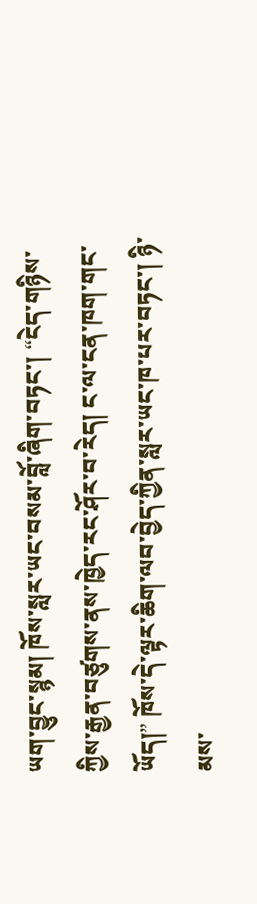ཡག་བྱུང་སྙམ། ཁོས་སླར་ཡང་བསམ་བློ་ཞིག་བཏང་། “ངེད་གཉིས་ཀྱིས་རྒྱན་བཙུགས་ནས་ཁྱེད་རང་ཤོར་བ་རེད། ང་ལ་ངན་ཁག་གང་ཡོད།” ཁོས་དེ་ལྟར་ཆིག་ལབ་བྱེད་ཀྱིན་སླར་ཡང་ཁ་པར་བཏང་། ཉི་མས་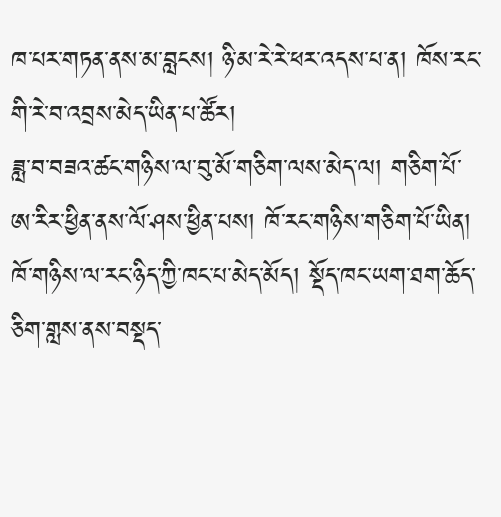ཁ་པར་གཏན་ནས་མ་བླངས། ཉི་མ་རེ་རེ་ཕར་འདས་པ་ན། ཁོས་རང་གི་རེ་བ་འབྲས་མེད་ཡིན་པ་ཚོར།
ཟླ་བ་བཟའ་ཚང་གཉིས་ལ་བུ་མོ་གཅིག་ལས་མེད་ལ། གཅིག་པོ་ཨ་རིར་ཕྱིན་ནས་ལོ་ཤས་ཕྱིན་པས། ཁོ་རང་གཉིས་གཅིག་པོ་ཡིན། ཁོ་གཉིས་ལ་རང་ཉིད་ཀྱི་ཁང་པ་མེད་མོད། སྡོད་ཁང་ཡག་ཐག་ཆོད་ཅིག་གླས་ནས་བསྡད་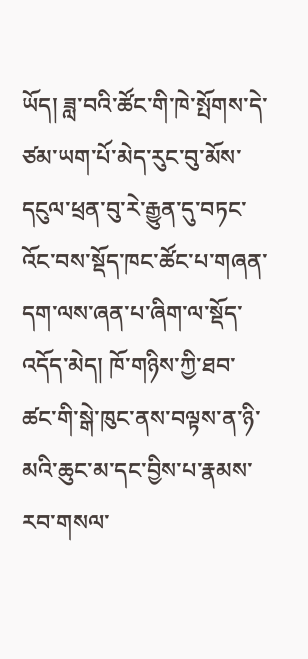ཡོད། ཟླ་བའི་ཚོང་གི་ཁེ་སྤོགས་དེ་ཙམ་ཡག་པོ་མེད་རུང་བུ་མོས་དངུལ་ཕྲན་བུ་རེ་རྒྱུན་དུ་བཏང་འོང་བས་སྡོད་ཁང་ཚོང་པ་གཞན་དག་ལས་ཞན་པ་ཞིག་ལ་སྡོད་འདོད་མེད། ཁོ་གཉིས་ཀྱི་ཐབ་ཚང་གི་སྒེ་ཁུང་ནས་བལྟས་ན་ཉི་མའི་ཆུང་མ་དང་བྱིས་པ་རྣམས་རབ་གསལ་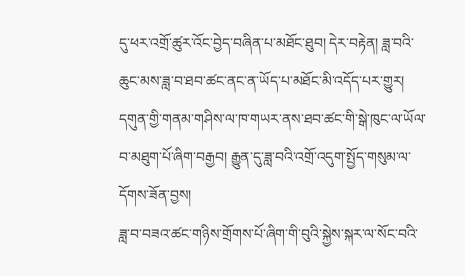དུ་ཕར་འགྲོ་ཚུར་འོང་བྱེད་བཞིན་པ་མཐོང་ཐུབ། དེར་བརྟེན། ཟླ་བའི་ཆུང་མས་ཟླ་བ་ཐབ་ཚང་ནང་ན་ཡོད་པ་མཐོང་མི་འདོད་པར་གྱུར། དགུན་གྱི་གནམ་གཤིས་ལ་ཁ་གཡར་ནས་ཐབ་ཚང་གི་སྒེ་ཁུང་ལ་ཡོལ་བ་མཐུག་པོ་ཞིག་བརྒྱབ། རྒྱུན་དུ་ཟླ་བའི་འགྲོ་འདུག་སྤྱོད་གསུམ་ལ་དོགས་ཟོན་བྱས།
ཟླ་བ་བཟའ་ཚང་གཉིས་གྲོགས་པོ་ཞིག་གི་བུའི་སྐྱེས་སྐར་ལ་སོང་བའི་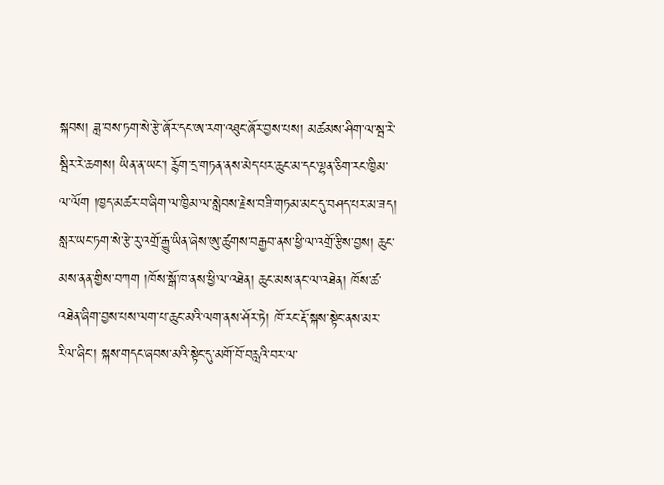སྐབས། ཟླ་བས་ཏག་སེ་རྩེ་ཞོར་དང་ཨ་རག་འཐུང་ཞོར་བྱས་པས། མཚམས་ཤིག་ལ་སྦ་རེ་སྦིར་རེ་ཆགས། ཡིན་ན་ཡང་། རྙོག་དྲ་གཏན་ནས་མེད་པར་ཆུང་མ་དང་ལྷན་ཅིག་རང་ཁྱིམ་ལ་ལོག །ཁྱད་མཚར་བ་ཞིག་ལ་ཁྱིམ་ལ་སླེབས་རྗེས་བཟི་གཏམ་མང་དུ་བཤད་པར་མ་ཟད། སླར་ཡང་ཏག་སེ་རྩེ་རུ་འགྲོ་རྒྱུ་ཡིན་ཞེས་ཨུ་ཚུགས་བརྒྱབ་ནས་ཕྱི་ལ་འགྲོ་རྩིས་བྱས། ཆུང་མས་ནན་གྱིས་བཀག །ཁོས་སྒོ་ཁ་ནས་ཕྱི་ལ་འཐེན། ཆུང་མས་ནང་ལ་འཐེན། ཁོས་ཚ་འཐེན་ཞིག་བྱས་པས་ལག་པ་ཆུང་མའི་ལག་ནས་ཤོར་ཏེ། ཁོ་རང་རྡོ་སྐས་སྟེང་ནས་མར་རིལ་ཞིང་། སྐས་གདང་ཞབས་མའི་སྟེང་དུ་མགོ་བོ་བརླའི་བར་ལ་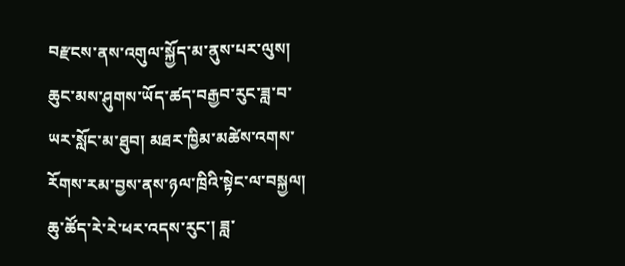བརྫངས་ནས་འགུལ་སྐྱོད་མ་ནུས་པར་ལུས། ཆུང་མས་ཤུགས་ཡོད་ཚད་བརྒྱབ་རུང་ཟླ་བ་ཡར་སློང་མ་ཐུབ། མཐར་ཁྱིམ་མཚེས་འགས་རོགས་རམ་བྱས་ནས་ཉལ་ཁྲིའི་སྟེང་ལ་བསྐྱལ། ཆུ་ཚོད་རེ་རེ་ཕར་འདས་རུང་། ཟླ་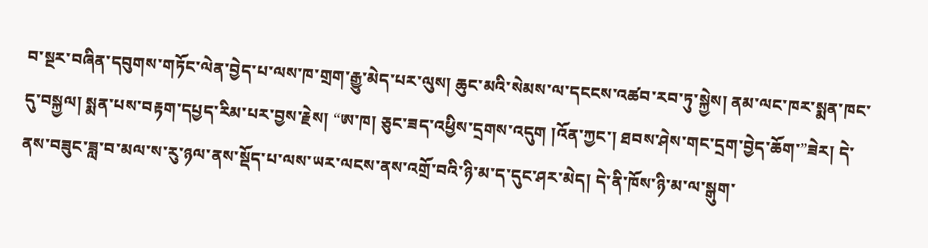བ་སྔར་བཞིན་དབུགས་གཏོང་ལེན་བྱེད་པ་ལས་ཁ་གྲག་རྒྱུ་མེད་པར་ལུས། ཆུང་མའི་སེམས་ལ་དངངས་འཚབ་རབ་ཏུ་སྐྱེས། ནམ་ལང་ཁར་སྨན་ཁང་དུ་བསྐྱལ། སྨན་པས་བརྟག་དཔྱད་རིམ་པར་བྱས་རྗེས། “ཨ་ཁ། ཅུང་ཟད་འཕྱིས་དྲགས་འདུག །འོན་ཀྱང་། ཐབས་ཤེས་གང་དྲག་བྱེད་ཆོག་”ཟེར། དེ་ནས་བཟུང་ཟླ་བ་མལ་ས་རུ་ཉལ་ནས་སྡོད་པ་ལས་ཡར་ལངས་ནས་འགྲོ་བའི་ཉི་མ་ད་དུང་ཤར་མེད། དེ་ནི་ཁོས་ཉི་མ་ལ་སྒུག་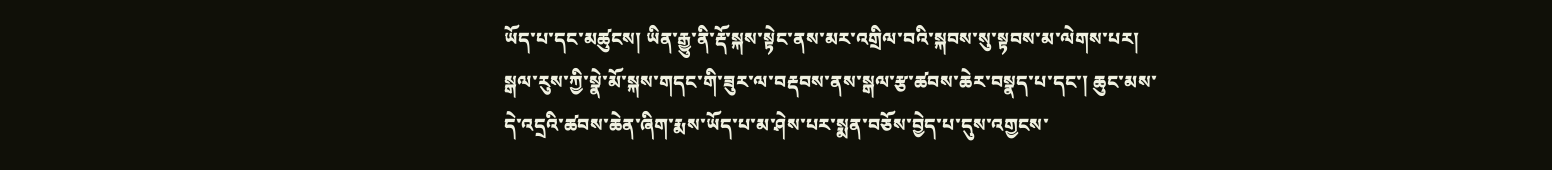ཡོད་པ་དང་མཚུངས། ཡིན་རྒྱུ་ནི་རྡོ་སྐས་སྟེང་ནས་མར་འགྲིལ་བའི་སྐབས་སུ་སྟབས་མ་ལེགས་པར། སྒལ་རུས་ཀྱི་སྣེ་མོ་སྐས་གདང་གི་ཟུར་ལ་བརྡབས་ནས་སྒལ་རྩ་ཚབས་ཆེར་བསྣད་པ་དང་། ཆུང་མས་དེ་འདྲའི་ཚབས་ཆེན་ཞིག་རྨས་ཡོད་པ་མ་ཤེས་པར་སྨན་བཅོས་བྱེད་པ་དུས་འགྱངས་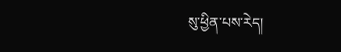སུ་ཕྱིན་པས་རེད།